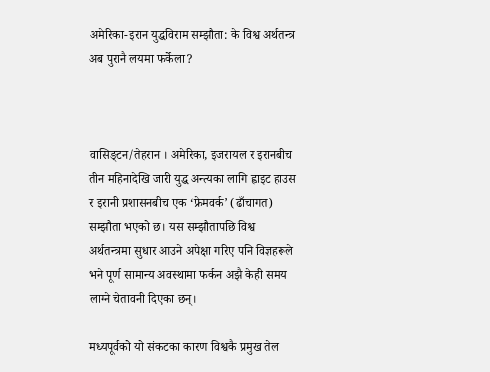अमेरिका-इरान युद्धविराम सम्झौता: के विश्व अर्थतन्त्र अब पुरानै लयमा फर्केला?



वासिङ्टन/तेहरान । अमेरिका, इजरायल र इरानबीच तीन महिनादेखि जारी युद्ध अन्त्यका लागि ह्वाइट हाउस र इरानी प्रशासनबीच एक ‘फ्रेमवर्क’ (ढाँचागत) सम्झौता भएको छ। यस सम्झौतापछि विश्व अर्थतन्त्रमा सुधार आउने अपेक्षा गरिए पनि विज्ञहरूले भने पूर्ण सामान्य अवस्थामा फर्कन अझै केही समय लाग्ने चेतावनी दिएका छन्।

मध्यपूर्वको यो संकटका कारण विश्वकै प्रमुख तेल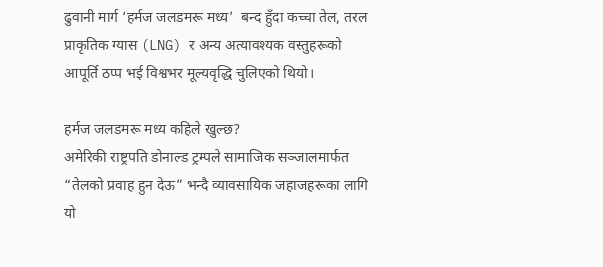ढुवानी मार्ग ‘हर्मज जलडमरू मध्य’  बन्द हुँदा कच्चा तेल, तरल प्राकृतिक ग्यास (LNG) र अन्य अत्यावश्यक वस्तुहरूको आपूर्ति ठप्प भई विश्वभर मूल्यवृद्धि चुलिएको थियो।

हर्मज जलडमरू मध्य कहिले खुल्छ?
अमेरिकी राष्ट्रपति डोनाल्ड ट्रम्पले सामाजिक सञ्जालमार्फत “तेलको प्रवाह हुन देऊ” भन्दै व्यावसायिक जहाजहरूका लागि यो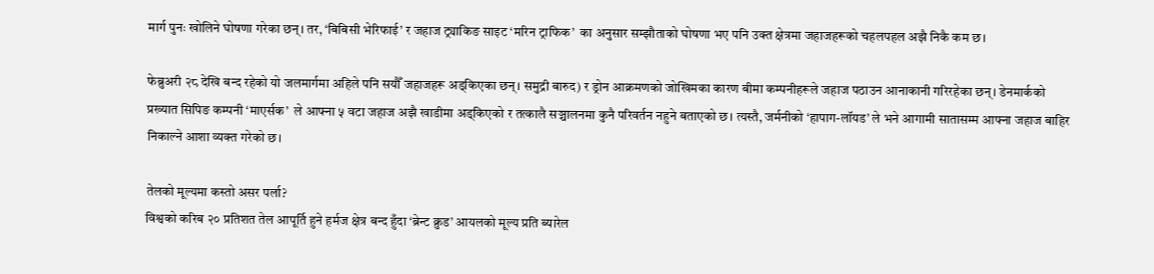मार्ग पुनः खोलिने घोषणा गरेका छन्। तर, ‘बिबिसी भेरिफाई’ र जहाज ट्र्याकिङ साइट ‘मरिन ट्राफिक’  का अनुसार सम्झौताको घोषणा भए पनि उक्त क्षेत्रमा जहाजहरूको चहलपहल अझै निकै कम छ।

फेब्रुअरी २८ देखि बन्द रहेको यो जलमार्गमा अहिले पनि सयौँ जहाजहरू अड्किएका छन्। समुद्री बारुद) र ड्रोन आक्रमणको जोखिमका कारण बीमा कम्पनीहरूले जहाज पठाउन आनाकानी गरिरहेका छन्। डेनमार्कको प्रख्यात सिपिङ कम्पनी ‘माएर्सक’  ले आफ्ना ५ वटा जहाज अझै खाडीमा अड्किएको र तत्कालै सञ्चालनमा कुनै परिवर्तन नहुने बताएको छ। त्यस्तै, जर्मनीको ‘हापाग-लॉयड’ ले भने आगामी सातासम्म आफ्ना जहाज बाहिर निकाल्ने आशा व्यक्त गरेको छ।

तेलको मूल्यमा कस्तो असर पर्ला?
विश्वको करिब २० प्रतिशत तेल आपूर्ति हुने हर्मज क्षेत्र बन्द हुँदा ‘ब्रेन्ट क्रुड’ आयलको मूल्य प्रति ब्यारेल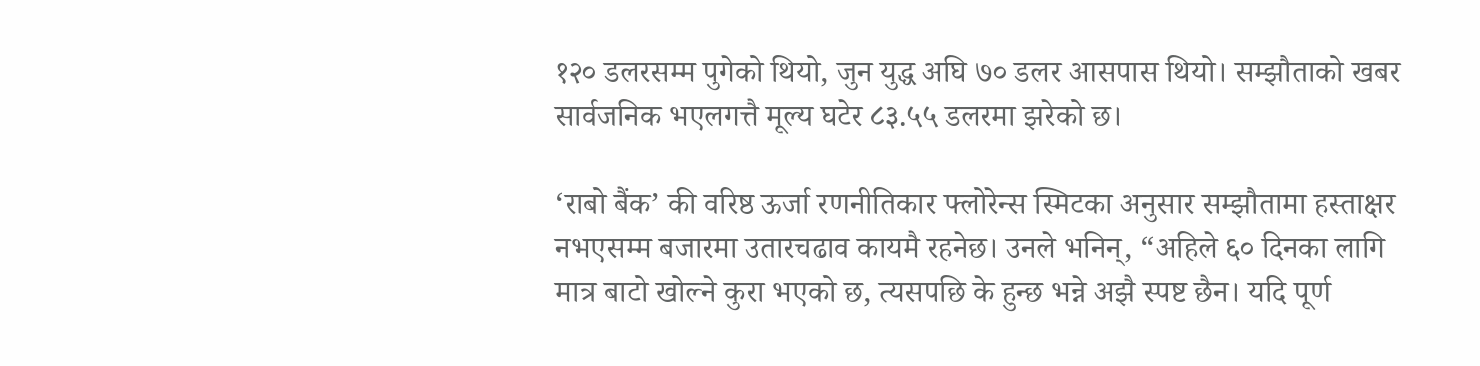१२० डलरसम्म पुगेको थियो, जुन युद्ध अघि ७० डलर आसपास थियो। सम्झौताको खबर सार्वजनिक भएलगत्तै मूल्य घटेर ८३.५५ डलरमा झरेको छ।

‘राबो बैंक’ की वरिष्ठ ऊर्जा रणनीतिकार फ्लोरेन्स स्मिटका अनुसार सम्झौतामा हस्ताक्षर नभएसम्म बजारमा उतारचढाव कायमै रहनेछ। उनले भनिन्, “अहिले ६० दिनका लागि मात्र बाटो खोल्ने कुरा भएको छ, त्यसपछि के हुन्छ भन्ने अझै स्पष्ट छैन। यदि पूर्ण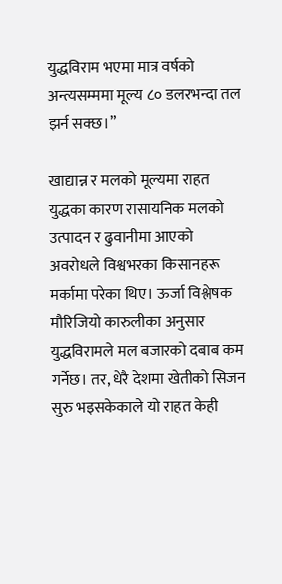युद्धविराम भएमा मात्र वर्षको अन्त्यसम्ममा मूल्य ८० डलरभन्दा तल झर्न सक्छ।”

खाद्यान्न र मलको मूल्यमा राहत
युद्धका कारण रासायनिक मलको उत्पादन र ढुवानीमा आएको अवरोधले विश्वभरका किसानहरू मर्कामा परेका थिए। ऊर्जा विश्लेषक मौरिजियो कारुलीका अनुसार युद्धविरामले मल बजारको दबाब कम गर्नेछ। तर, धेरै देशमा खेतीको सिजन सुरु भइसकेकाले यो राहत केही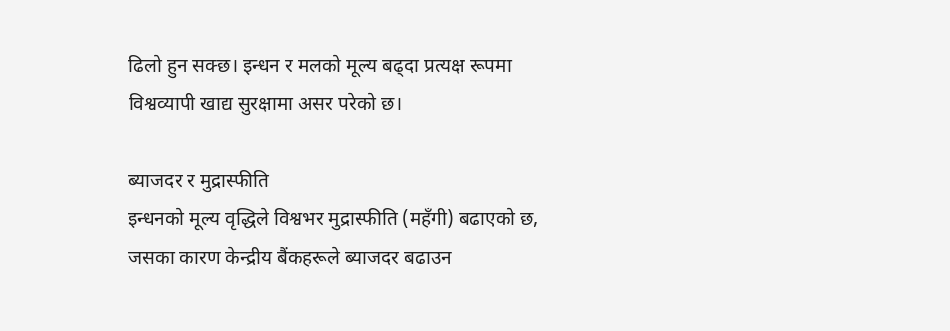ढिलो हुन सक्छ। इन्धन र मलको मूल्य बढ्दा प्रत्यक्ष रूपमा विश्वव्यापी खाद्य सुरक्षामा असर परेको छ।

ब्याजदर र मुद्रास्फीति
इन्धनको मूल्य वृद्धिले विश्वभर मुद्रास्फीति (महँगी) बढाएको छ, जसका कारण केन्द्रीय बैंकहरूले ब्याजदर बढाउन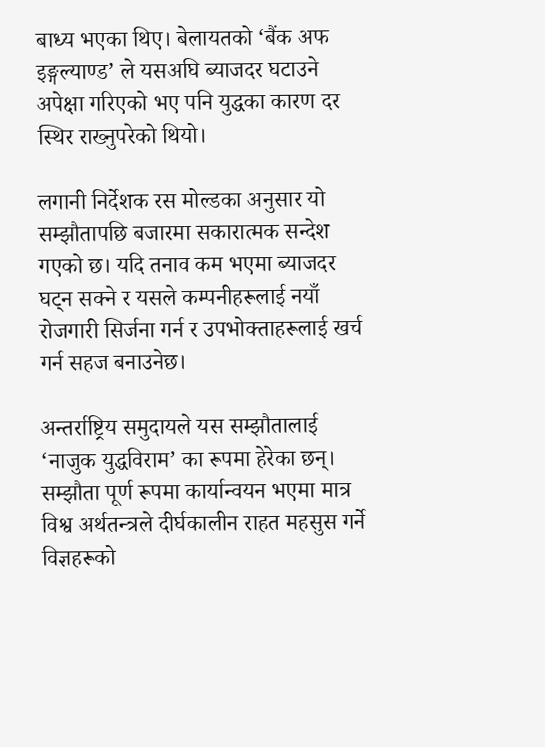बाध्य भएका थिए। बेलायतको ‘बैंक अफ इङ्गल्याण्ड’ ले यसअघि ब्याजदर घटाउने अपेक्षा गरिएको भए पनि युद्धका कारण दर स्थिर राख्नुपरेको थियो।

लगानी निर्देशक रस मोल्डका अनुसार यो सम्झौतापछि बजारमा सकारात्मक सन्देश गएको छ। यदि तनाव कम भएमा ब्याजदर घट्न सक्ने र यसले कम्पनीहरूलाई नयाँ रोजगारी सिर्जना गर्न र उपभोक्ताहरूलाई खर्च गर्न सहज बनाउनेछ।

अन्तर्राष्ट्रिय समुदायले यस सम्झौतालाई ‘नाजुक युद्धविराम’ का रूपमा हेरेका छन्। सम्झौता पूर्ण रूपमा कार्यान्वयन भएमा मात्र विश्व अर्थतन्त्रले दीर्घकालीन राहत महसुस गर्ने विज्ञहरूको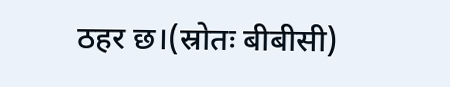ठहर छ।(स्रोतः बीबीसी)